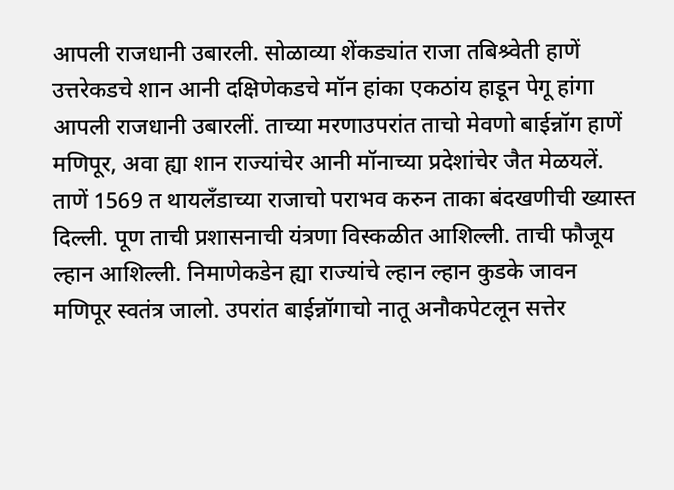आपली राजधानी उबारली. सोळाव्या शेंकड्यांत राजा तबिश्र्वेती हाणें उत्तरेकडचे शान आनी दक्षिणेकडचे मॉन हांका एकठांय हाडून पेगू हांगा आपली राजधानी उबारलीं. ताच्या मरणाउपरांत ताचो मेवणो बाईन्नॉग हाणें मणिपूर, अवा ह्या शान राज्यांचेर आनी मॉनाच्या प्रदेशांचेर जैत मेळयलें. ताणें 1569 त थायलॅंडाच्या राजाचो पराभव करुन ताका बंदखणीची ख्यास्त दिल्ली. पूण ताची प्रशासनाची यंत्रणा विस्कळीत आशिल्ली. ताची फौजूय ल्हान आशिल्ली. निमाणेकडेन ह्या राज्यांचे ल्हान ल्हान कुडके जावन मणिपूर स्वतंत्र जालो. उपरांत बाईन्नॉगाचो नातू अनौकपेटलून सत्तेर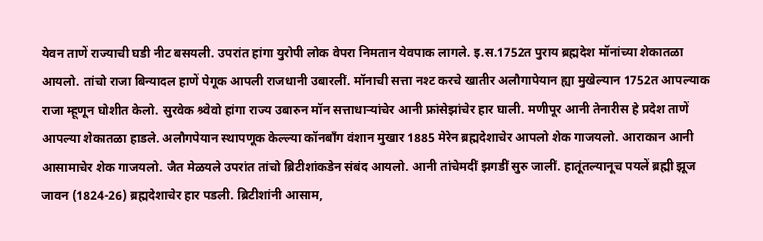येवन ताणें राज्याची घडी नीट बसयली. उपरांत हांगा युरोपी लोक वेपरा निमतान येवपाक लागले. इ.स.1752त पुराय ब्रह्मदेश मॉनांच्या शेकातळा आयलो. तांचो राजा बिन्यादल हाणें पेगूक आपली राजधानी उबारलीं. मॉनाची सत्ता नश्ट करचे खातीर अलौगापेयान ह्या मुखेल्यान 1752त आपल्याक राजा म्हूणून घोशीत केलो. सुरवेक श्र्वेवो हांगा राज्य उबारुन मॉन सत्ताधाऱ्यांचेर आनी फ्रांसेझांचेर हार घाली. मणीपूर आनी तेनारीस हे प्रदेश ताणें आपल्या शेकातळा हाडले. अलौगपेयान स्थापणूक केल्ल्या कॉनबॉंग वंशान मुखार 1885 मेरेन ब्रह्मदेशाचेर आपलो शेक गाजयलो. आराकान आनी आसामाचेर शेक गाजयलो. जैत मेळयले उपरांत तांचो ब्रिटीशांकडेन संबंद आयलो. आनी तांचेमदीं झगडीं सुरु जालीं. हातूंतल्यानूच पयलें ब्रह्मी झूज जावन (1824-26) ब्रह्मदेशाचेर हार पडली. ब्रिटीशांनी आसाम,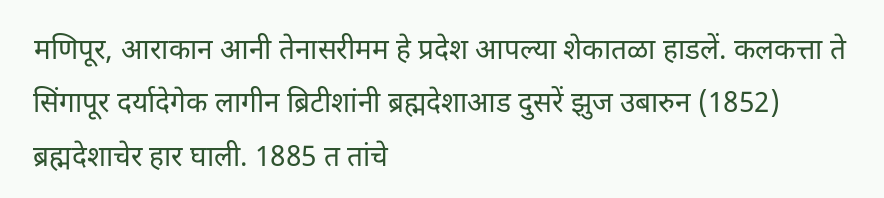मणिपूर, आराकान आनी तेनासरीमम हे प्रदेश आपल्या शेकातळा हाडलें. कलकत्ता ते सिंगापूर दर्यादेगेक लागीन ब्रिटीशांनी ब्रह्मदेशाआड दुसरें झुज उबारुन (1852) ब्रह्मदेशाचेर हार घाली. 1885 त तांचे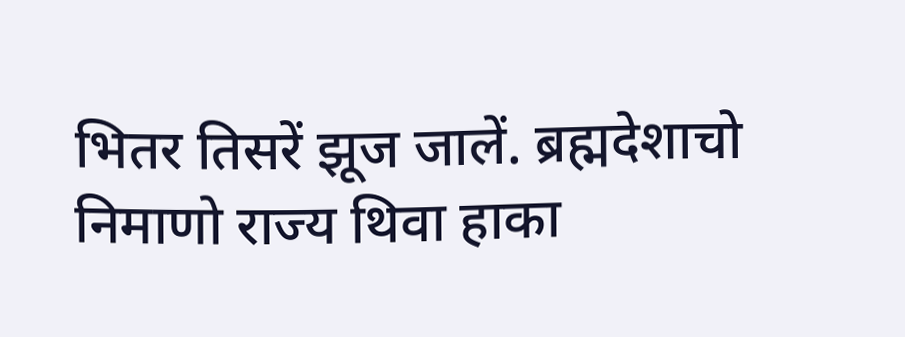भितर तिसरें झूज जालें. ब्रह्मदेशाचो निमाणो राज्य थिवा हाका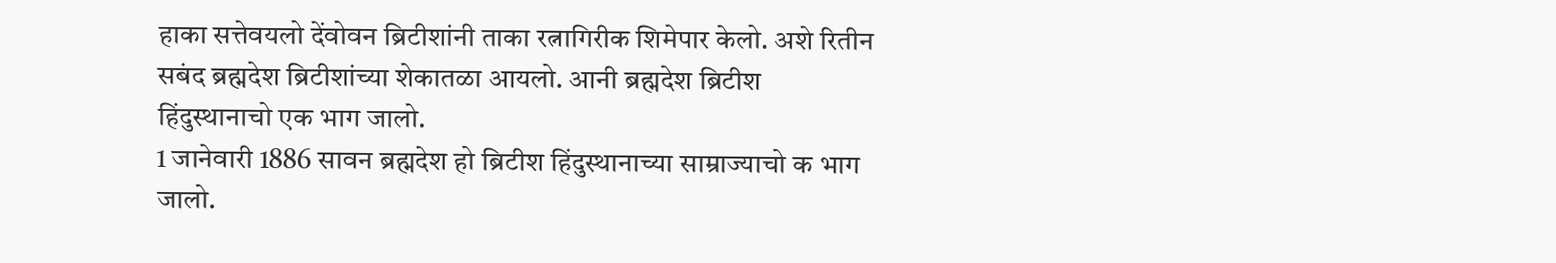हाका सत्तेवयलो देंवोवन ब्रिटीशांनी ताका रत्नागिरीक शिमेपार केलो. अशे रितीन सबंद ब्रह्मदेश ब्रिटीशांच्या शेकातळा आयलो. आनी ब्रह्मदेश ब्रिटीश हिंदुस्थानाचो एक भाग जालो.
1 जानेवारी 1886 सावन ब्रह्मदेश हो ब्रिटीश हिंदुस्थानाच्या साम्राज्याचो क भाग जालो.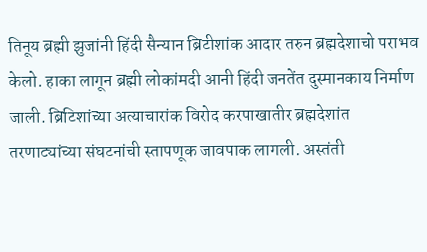तिनूय ब्रह्मी झुजांनी हिंदी सैन्यान ब्रिटीशांक आदार तरुन ब्रह्मदेशाचो पराभव केलो. हाका लागून ब्रह्मी लोकांमदी आनी हिंदी जनतेंत दुस्मानकाय निर्माण जाली. ब्रिटिशांच्या अत्याचारांक विरोद करपाखातीर ब्रह्मदेशांत तरणाट्यांच्या संघटनांची स्तापणूक जावपाक लागली. अस्तंती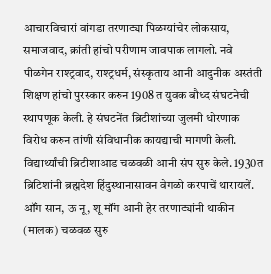आचारविचारां वांगडा तरणाट्या पिळग्यांचेर लोकसाय, समाजवाद, क्रांती हांचो परीणाम जावपाक लागलो. नवे पीळगेन राश्ट्रवाद, राश्ट्रधर्म, संस्कृताय आनी आदुनीक अस्तंती शिक्षण हांचो पुरस्कार करुन 1908 त युवक बौध्द संघटनेची स्थापणूक केली. हे संघटनेंत ब्रिटीशांच्या जुलमी धोरणाक विरोध करुन तांणी संविधानीक कायद्याची मागणी केली. विद्यार्थ्यांची ब्रिटीशाआड चळवळी आनी संप सुरु केले. 1930त ब्रिटिशांनी ब्रह्मदेश हिंदुस्थानासावन वेगळो करपाचें थारायलें. ऑंग सान, ऊ नू, शू मॉंग आनी हेर तरणाट्यांनी थाकीन (मालक) चळवळ सुरु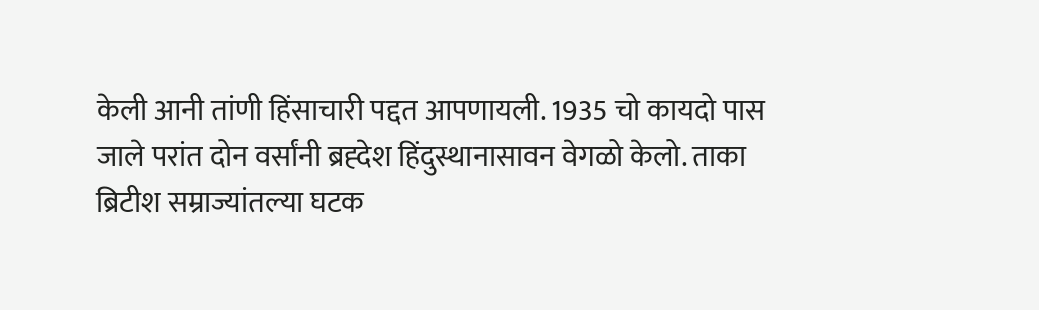केली आनी तांणी हिंसाचारी पद्दत आपणायली. 1935 चो कायदो पास जाले परांत दोन वर्सांनी ब्रह्देश हिंदुस्थानासावन वेगळो केलो. ताका ब्रिटीश सम्राज्यांतल्या घटक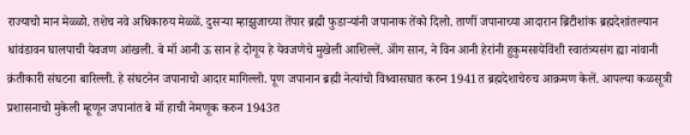राज्याचो मान मेळ्ळो. तशेच नवे अधिकारुय मेळ्ळें. दुसऱ्या म्हाझुजाच्या तेंपार ब्रह्मी फुडाऱ्यांनी जपानाक तेंको दिलो. ताणीं जपानाच्या आदारान ब्रिटीशांक ब्रह्मदेशांतल्यान धांवंडावन घालपाची येवजण आंखली. बे मॉ आनी ऊ सान हे दोगूय हे येवजणेचे मुखेली आशिल्लें. ऑंग सान, ने विन आनी हेरांनी हुकुमसायेविंशी स्वातंत्र्यसंग ह्या नांवानी क्रंतीकारी संघटना बारिल्ली. हे संघटनेन जपानाचो आदार मागिल्लो. पूण जपानान ब्रह्मी नेत्यांचो विश्र्वासघात करुन 1941त ब्रह्मदेशाचेरुच आक्रमण केलें. आपल्या कळसूत्री प्रशासनाचो मुकेली म्हूणून जपानांत बे मॉ हाची नेमणूक करुन 1943त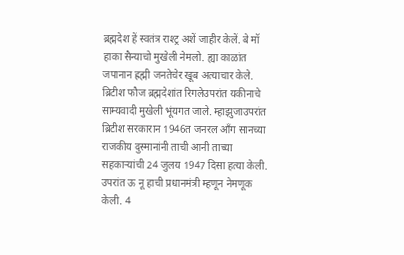ब्रह्मदेश हें स्वतंत्र राश्ट्र अशें जाहीर केलें. बे मॉ हाका सैन्याचो मुखेली नेमलो. ह्या काळांत जपानान ह्रह्मी जनतेचेर खूब अत्याचार केले. ब्रिटीश फौज ब्रह्मदेशांत रिगलेउपरांत यकीनाचे साम्यवादी मुखेली भूंयगत जाले. म्हाझुजाउपरांत ब्रिटीश सरकारान 1946त जनरल ऑंग सानच्या राजकीय दुस्मानांनी ताची आनी ताच्या सहकाऱ्यांची 24 जुलय 1947 दिसा हत्या केली. उपरांत ऊ नू हाची प्रधानमंत्री म्हणून नेमणूक केली. 4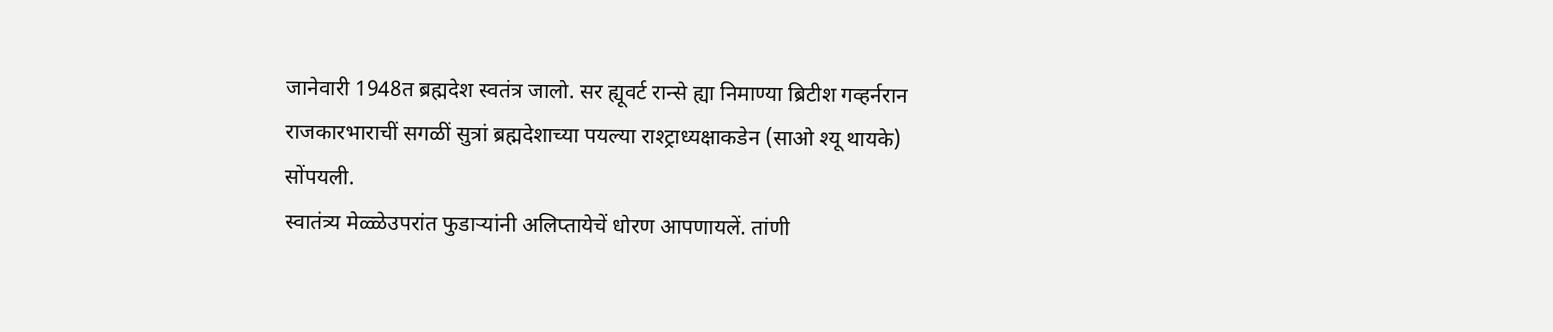जानेवारी 1948त ब्रह्मदेश स्वतंत्र जालो. सर ह्यूवर्ट रान्से ह्या निमाण्या ब्रिटीश गव्हर्नरान राजकारभाराचीं सगळीं सुत्रां ब्रह्मदेशाच्या पयल्या राश्ट्राध्यक्षाकडेन (साओ श्यू थायके) सोंपयली.
स्वातंत्र्य मेळ्ळेउपरांत फुडाऱ्यांनी अलिप्तायेचें धोरण आपणायलें. तांणी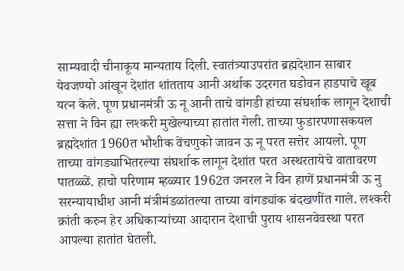साम्यवादी चीनाकूय मान्यताय दिली. स्वातंत्र्याउपरांत ब्रह्मदेशान साबार येवजण्यो आंखून देशांत शांतताय आनी अर्थाक उदरगत घडोवन हाडपाचे खूब यत्न केले. पूण प्रधानमंत्री ऊ नू आनी ताचे वांगडी हांच्या संघर्शाक लागून देशाची सत्ता ने विन ह्या लश्करी मुखेल्याच्या हातांत गेली. ताच्या फुडारपणासकयल ब्रह्मदेशांत 1960त भौशीक वेंचणुको जावन ऊ नू परत सत्तेर आयलो. पूण ताच्या वांगड्याभितरल्या संघर्शाक लागून देशांत परत अस्थरतायेचे वातावरण पातळ्ळें. हाचो परिणाम म्हळ्यार 1962त जनरल ने विन हाणें प्रधानमंत्री ऊ नु सरन्यायाधीश आनी मंत्रीमंडळांतल्या ताच्या वांगड्यांक बंदखणींत गाले. लश्करी क्रांती करुन हेर अधिकाऱ्यांच्या आदारान देशाची पुराय शासनवेवस्था परत आपल्या हातांत घेतली.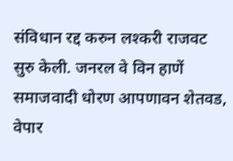संविधान रद्द करुन लश्करी राजवट सुरु केली. जनरल वे विन हाणें समाजवादी धोरण आपणावन शेतवड, वेपार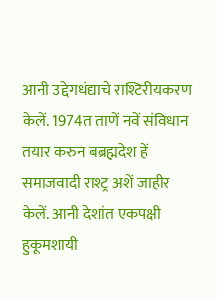आनी उद्देगधंद्याचे राश्टिरीयकरण केलें. 1974त ताणें नवें संविधान तयार करुन बब्रह्मदेश हें समाजवादी राश्ट्र अशें जाहीर केलें. आनी देशांत एकपक्षी हुकूमशायी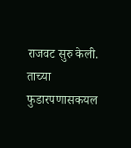राजवट सुरु केली. ताच्या फुडारपणासकयल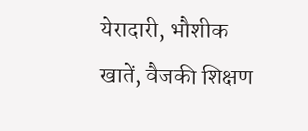येरादारी, भौशीक खातें, वैजकी शिक्षण